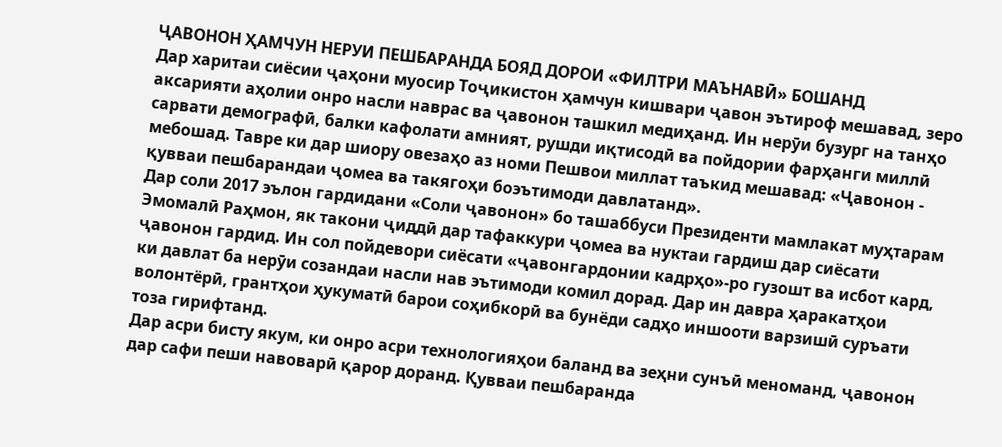ҶАВОНОН ҲАМЧУН НЕРУИ ПЕШБАРАНДА БОЯД ДОРОИ «ФИЛТРИ МАЪНАВӢ» БОШАНД
Дар харитаи сиёсии ҷаҳони муосир Тоҷикистон ҳамчун кишвари ҷавон эътироф мешавад, зеро аксарияти аҳолии онро насли наврас ва ҷавонон ташкил медиҳанд. Ин нерӯи бузург на танҳо сарвати демографӣ, балки кафолати амният, рушди иқтисодӣ ва пойдории фарҳанги миллӣ мебошад. Тавре ки дар шиору овезаҳо аз номи Пешвои миллат таъкид мешавад: «Ҷавонон - қувваи пешбарандаи ҷомеа ва такягоҳи боэътимоди давлатанд».
Дар соли 2017 эълон гардидани «Соли ҷавонон» бо ташаббуси Президенти мамлакат муҳтарам Эмомалӣ Раҳмон, як такони ҷиддӣ дар тафаккури ҷомеа ва нуктаи гардиш дар сиёсати ҷавонон гардид. Ин сол пойдевори сиёсати «ҷавонгардонии кадрҳо»-ро гузошт ва исбот кард, ки давлат ба нерӯи созандаи насли нав эътимоди комил дорад. Дар ин давра ҳаракатҳои волонтёрӣ, грантҳои ҳукуматӣ барои соҳибкорӣ ва бунёди садҳо иншооти варзишӣ суръати тоза гирифтанд.
Дар асри бисту якум, ки онро асри технологияҳои баланд ва зеҳни сунъӣ меноманд, ҷавонон дар сафи пеши навоварӣ қарор доранд. Қувваи пешбаранда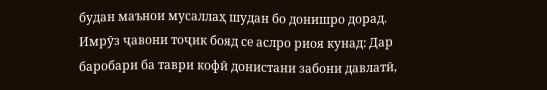будан маънои мусаллаҳ шудан бо донишро дорад. Имрӯз ҷавони тоҷик бояд се аслро риоя кунад: Дар баробари ба таври кофӣ донистани забони давлатӣ,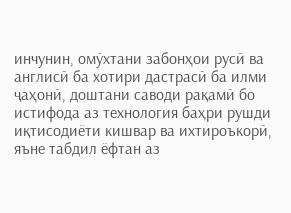инчунин, омӯхтани забонҳои русӣ ва англисӣ ба хотири дастрасӣ ба илми ҷаҳонӣ, доштани саводи рақамӣ бо истифода аз технология баҳри рушди иқтисодиёти кишвар ва ихтироъкорӣ, яъне табдил ёфтан аз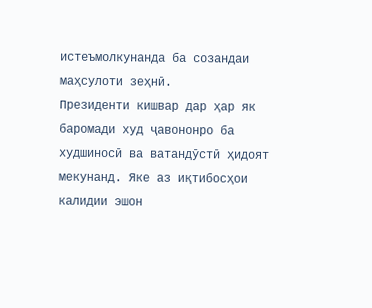истеъмолкунанда ба созандаи маҳсулоти зеҳнӣ.
Президенти кишвар дар ҳар як баромади худ ҷавононро ба худшиносӣ ва ватандӯстӣ ҳидоят мекунанд. Яке аз иқтибосҳои калидии эшон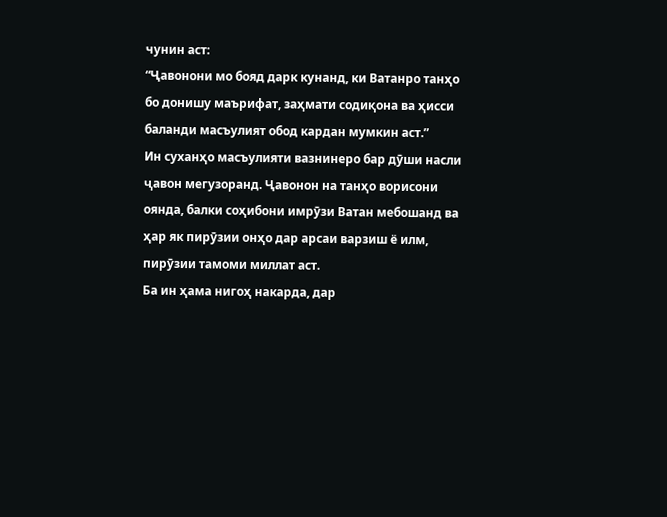чунин аст:
“Ҷавонони мо бояд дарк кунанд, ки Ватанро танҳо бо донишу маърифат, заҳмати содиқона ва ҳисси баланди масъулият обод кардан мумкин аст.”
Ин суханҳо масъулияти вазнинеро бар дӯши насли ҷавон мегузоранд. Ҷавонон на танҳо ворисони оянда, балки соҳибони имрӯзи Ватан мебошанд ва ҳар як пирӯзии онҳо дар арсаи варзиш ё илм, пирӯзии тамоми миллат аст.
Ба ин ҳама нигоҳ накарда, дар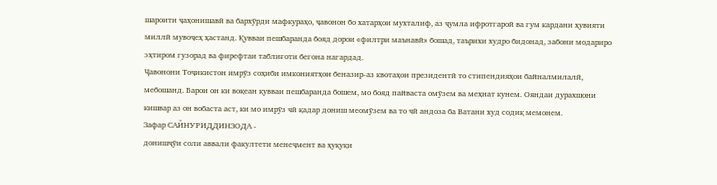шароити ҷаҳонишавӣ ва бархӯрди мафкураҳо, ҷавонон бо хатарҳои мухталиф, аз ҷумла ифротгароӣ ва гум кардани ҳувияти миллӣ мувоҷеҳ ҳастанд. Қувваи пешбаранда бояд дорои «филтри маънавӣ» бошад, таърихи худро бидонад, забони модариро эҳтиром гузорад ва фирефтаи таблиғоти бегона нагардад.
Ҷавонони Тоҷикистон имрӯз соҳиби имкониятҳои беназир-аз квотаҳои президентӣ то стипендияҳои байналмилалӣ, мебошанд. Барои он ки воқеан қувваи пешбаранда бошем, мо бояд пайваста омӯзем ва меҳнат кунем. Ояндаи дурахшони кишвар аз он вобаста аст, ки мо имрӯз чӣ қадар дониш меомӯзем ва то чӣ андоза ба Ватани худ содиқ мемонем.
Зафар САЙНУРИДДИНЗОДА -
донишҷӯи соли аввали факултети менеҷмент ва ҳуқуқи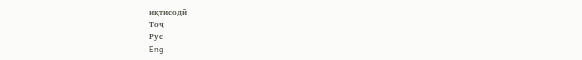иқтисодӣ
Тоҷ
Рус
Eng